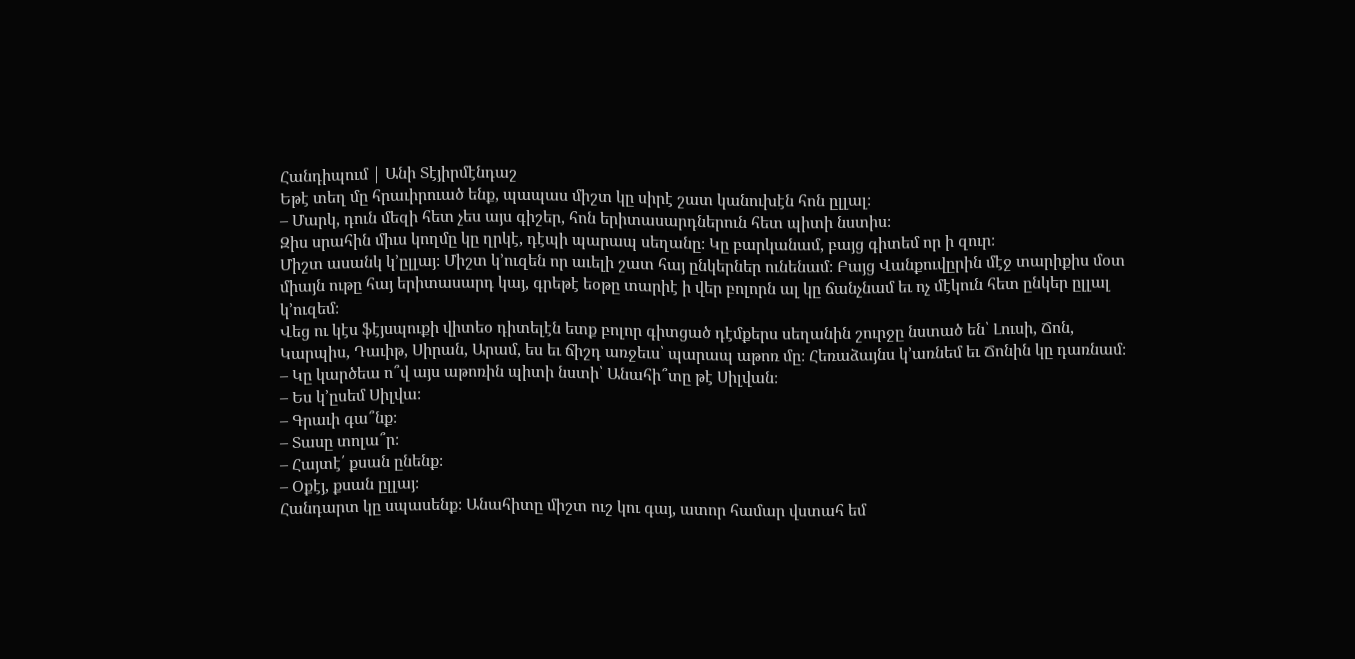Հանդիպում | Անի Տէյիրմէնդաշ
Եթէ տեղ մը հրաւիրուած ենք, պապաս միշտ կը սիրէ շատ կանուխէն հոն ըլլալ։
– Մարկ, դուն մեզի հետ չես այս գիշեր, հոն երիտասարդներուն հետ պիտի նստիս։
Զիս սրահին միւս կողմը կը ղրկէ, դէպի պարապ սեղանը։ Կը բարկանամ, բայց գիտեմ որ ի զուր։
Միշտ ասանկ կ՚ըլլայ։ Միշտ կ՚ուզեն որ աւելի շատ հայ ընկերներ ունենամ։ Բայց Վանքուվըրին մէջ տարիքիս մօտ միայն ութը հայ երիտասարդ կայ, գրեթէ եօթը տարիէ ի վեր բոլորն ալ կը ճանչնամ եւ ոչ մէկուն հետ ընկեր ըլլալ կ՚ուզեմ։
Վեց ու կէս ֆէյսպուքի վիտեօ դիտելէն ետք բոլոր գիտցած դէմքերս սեղանին շուրջը նստած են՝ Լուսի, Ճոն, Կարպիս, Դաւիթ, Սիրան, Արամ, ես եւ ճիշդ առջեւս՝ պարապ աթոռ մը։ Հեռաձայնս կ՚առնեմ եւ Ճոնին կը դառնամ։
– Կը կարծեա ո՞վ այս աթոռին պիտի նստի՝ Անահի՞տը թէ Սիլվան։
– Ես կ՚ըսեմ Սիլվա։
– Գրաւի գա՞նք։
– Տասը տոլա՞ր։
– Հայտէ՛ քսան ընենք։
– Օքէյ, քսան ըլլայ։
Հանդարտ կը սպասենք։ Անահիտը միշտ ուշ կու գայ, ատոր համար վստահ եմ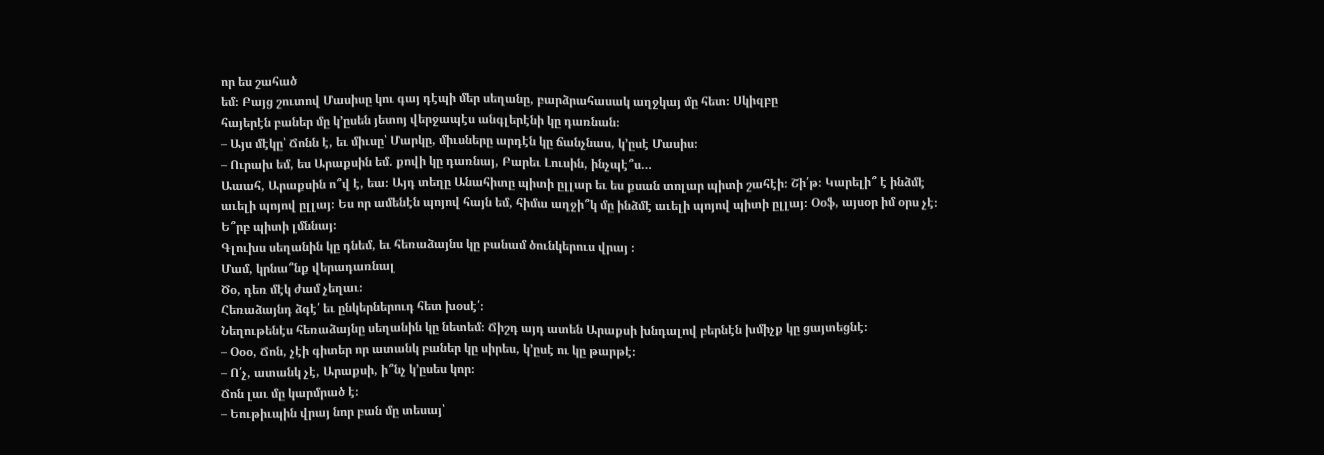որ ես շահած
եմ։ Բայց շուտով Մասիսը կու գայ դէպի մեր սեղանը, բարձրահասակ աղջկայ մը հետ։ Սկիզբը
հայերէն բաներ մը կ՚ըսեն յետոյ վերջապէս անգլերէնի կը դառնան։
– Այս մէկը՝ Ճոնն է, եւ միւսը՝ Մարկը, միւսները արդէն կը ճանչնաս, կ՚ըսէ Մասիս։
– Ուրախ եմ, ես Արաքսին եմ. քովի կը դառնայ, Բարեւ Լուսին, ինչպէ՞ս…
Աաահ, Արաքսին ո՞վ է, եա։ Այդ տեղը Անահիտը պիտի ըլլար եւ ես քսան տոլար պիտի շահէի։ Շի՛թ։ Կարելի՞ է ինձմէ աւելի պոյով ըլլայ։ Ես որ ամենէն պոյով հայն եմ, հիմա աղջի՞կ մը ինձմէ աւելի պոյով պիտի ըլլայ։ Օօֆ, այսօր իմ օրս չէ։ Ե՞րբ պիտի լմննայ։
Գլուխս սեղանին կը դնեմ, եւ հեռաձայնս կը բանամ ծունկերուս վրայ ։
Մամ, կրնա՞նք վերադառնալ
Ծօ, դեռ մէկ ժամ չեղաւ։
Հեռաձայնդ ձգէ՛ եւ ընկերներուդ հետ խօսէ՛։
Նեղութենէս հեռաձայնը սեղանին կը նետեմ։ Ճիշդ այդ ատեն Արաքսի խնդալով բերնէն խմիչք կը ցայտեցնէ։
– Օօօ, Ճոն, չէի գիտեր որ ատանկ բաներ կը սիրես, կ՚ըսէ ու կը թարթէ։
– Ո՛չ, ատանկ չէ, Արաքսի, ի՞նչ կ՚ըսես կոր։
Ճոն լաւ մը կարմրած է։
– Եութիւպին վրայ նոր բան մը տեսայ՝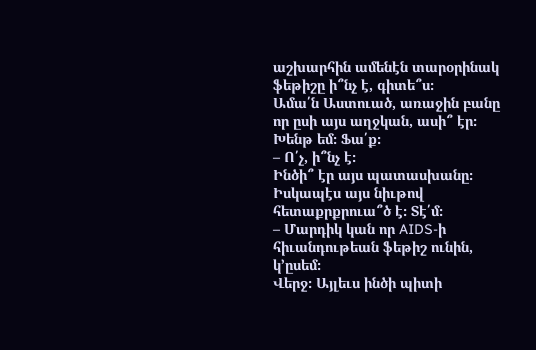աշխարհին ամենէն տարօրինակ ֆեթիշը ի՞նչ է, գիտե՞ս։
Ամա՛ն Աստուած, առաջին բանը որ ըսի այս աղջկան, ասի՞ էր։ Խենթ եմ։ Ֆա՛ք։
– Ո՛չ, ի՞նչ է։
Ինծի՞ էր այս պատասխանը։ Իսկապէս այս նիւթով հետաքրքրուա՞ծ է։ Տէ՛մ։
– Մարդիկ կան որ AIDS-ի հիւանդութեան ֆեթիշ ունին, կ՚ըսեմ։
Վերջ։ Այլեւս ինծի պիտի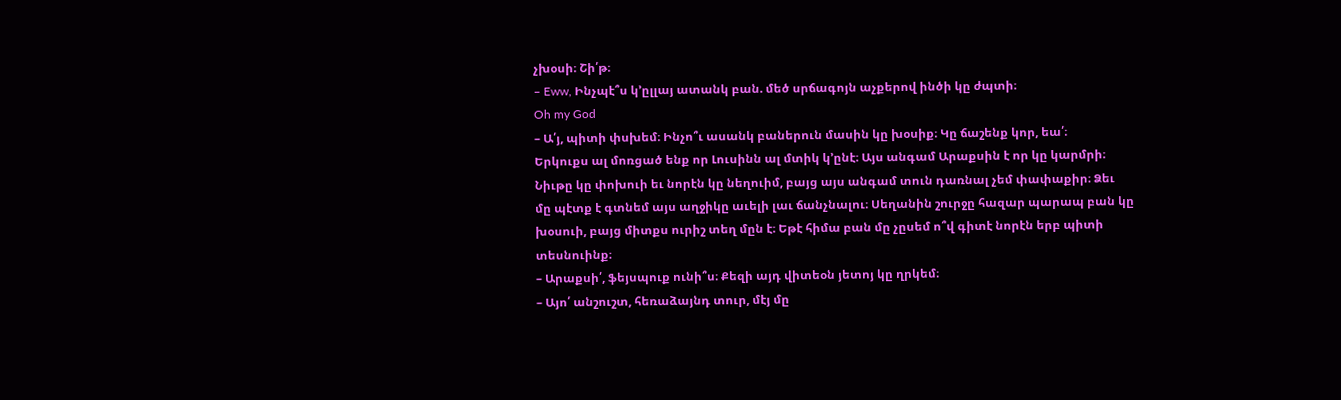չխօսի։ Շի՛թ։
– Eww, Ինչպէ՞ս կ՚ըլլայ ատանկ բան. մեծ սրճագոյն աչքերով ինծի կը ժպտի։
Oh my God
– Ա՛յ, պիտի փսխեմ։ Ինչո՞ւ ասանկ բաներուն մասին կը խօսիք։ Կը ճաշենք կոր, եա՛։
Երկուքս ալ մոռցած ենք որ Լուսինն ալ մտիկ կ՚ընէ։ Այս անգամ Արաքսին է որ կը կարմրի։
Նիւթը կը փոխուի եւ նորէն կը նեղուիմ, բայց այս անգամ տուն դառնալ չեմ փափաքիր։ Ձեւ
մը պէտք է գտնեմ այս աղջիկը աւելի լաւ ճանչնալու։ Սեղանին շուրջը հազար պարապ բան կը
խօսուի, բայց միտքս ուրիշ տեղ մըն է։ Եթէ հիմա բան մը չըսեմ ո՞վ գիտէ նորէն երբ պիտի
տեսնուինք։
– Արաքսի՛, ֆեյսպուք ունի՞ս։ Քեզի այդ վիտեօն յետոյ կը ղրկեմ։
– Այո՛ անշուշտ, հեռաձայնդ տուր, մէյ մը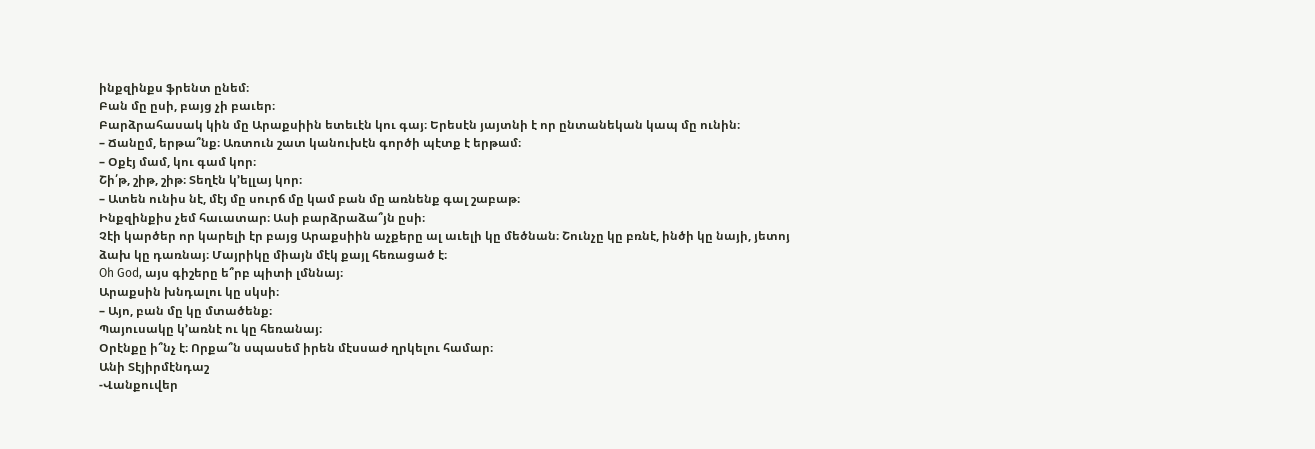ինքզինքս ֆրենտ ընեմ։
Բան մը ըսի, բայց չի բաւեր։
Բարձրահասակ կին մը Արաքսիին ետեւէն կու գայ։ Երեսէն յայտնի է որ ընտանեկան կապ մը ունին։
– Ճանըմ, երթա՞նք։ Առտուն շատ կանուխէն գործի պէտք է երթամ։
– Օքէյ մամ, կու գամ կոր։
Շի՛թ, շիթ, շիթ։ Տեղէն կ՚ելլայ կոր։
– Ատեն ունիս նէ, մէյ մը սուրճ մը կամ բան մը առնենք գալ շաբաթ։
Ինքզինքիս չեմ հաւատար։ Ասի բարձրաձա՞յն ըսի։
Չէի կարծեր որ կարելի էր բայց Արաքսիին աչքերը ալ աւելի կը մեծնան։ Շունչը կը բռնէ, ինծի կը նայի, յետոյ ձախ կը դառնայ։ Մայրիկը միայն մէկ քայլ հեռացած է։
Oh God, այս գիշերը ե՞րբ պիտի լմննայ։
Արաքսին խնդալու կը սկսի։
– Այո, բան մը կը մտածենք։
Պայուսակը կ՚առնէ ու կը հեռանայ։
Օրէնքը ի՞նչ է։ Որքա՞ն սպասեմ իրեն մէսսաժ ղրկելու համար։
Անի Տէյիրմէնդաշ
-Վանքուվեր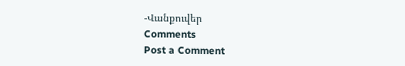-Վանքուվեր
Comments
Post a Comment